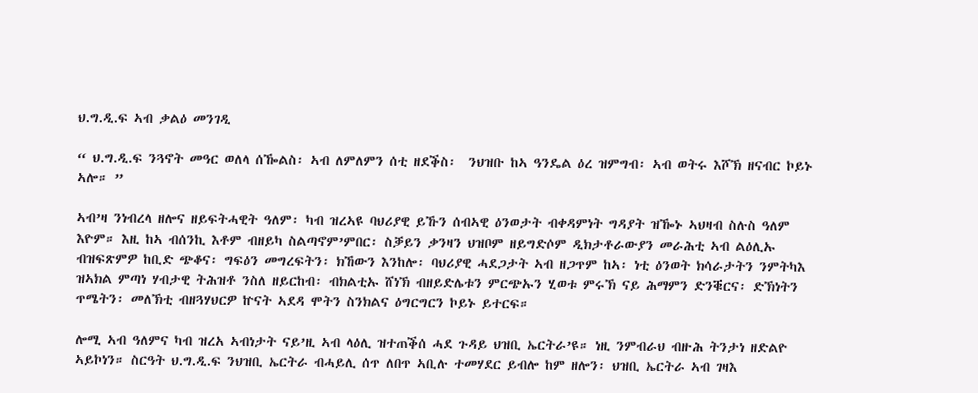ህ.ግ.ዲ.ፍ ኣብ ቃልዕ መንገዲ

“ ህ.ግ.ዲ.ፍ ንጓኖት መዓር ወለላ ሰዀልስ፡ ኣብ ለምለምን ሰቲ ዘደቕስ፡  ንህዝቡ ከኣ ዓንዴል ዕረ ዝምግብ፡ ኣብ ወትሩ እሾኽ ዘናብር ኮይኑ ኣሎ። ”

ኣብ’ዛ ንነብረላ ዘሎና ዘይፍትሓዊት ዓለም፡ ካብ ዝረኣዩ ባህሪያዊ ይኹን ሰብኣዊ ዕንወታት ብቀዳምነት ግዳያት ዝዀኑ ኣህዛብ ስሉስ ዓለም እዮም። እዚ ከኣ ብሰንኪ እቶም ብዘይካ ስልጣኖም’ምበር፡ ስቓይን ቃንዛን ህዝቦም ዘይግድሶም ዲክታቶራውያን መራሕቲ ኣብ ልዕሊኡ ብዝፍጽምዎ ከቢድ ጭቆና፡ ግፍዕን መግረፍትን፡ ክኸውን እንከሎ፡ ባህሪያዊ ሓደጋታት ኣብ ዘጋጥም ከኣ፡ ነቲ ዕንወት ክሳራታትን ንምትካእ ዝኣክል ምጣነ ሃብታዊ ትሕዝቶ ንስለ ዘይርከብ፡ ብክልቲኡ ሸነኽ ብዘይድሌቱን ምርጭኡን ሂወቱ ምሩኽ ናይ ሕማምን ድንቑርና፡ ድኽነትን ጥሜትን፡ መለኽቲ ብዘጓሃህርዎ ኵናት ኣደዳ ሞትን ስንክልና ዕግርግርን ኮይኑ ይተርፍ።

ሎሚ ኣብ ዓለምና ካብ ዝረአ ኣብነታት ናይ’ዚ ኣብ ላዕሊ ዝተጠቕሰ ሓደ ጉዳይ ህዝቢ ኤርትራ’ዩ። ነዚ ንምብራህ ብዙሕ ትንታነ ዘድልዮ ኣይኮነን። ስርዓት ህ.ግ.ዲ.ፍ ንህዝቢ ኤርትራ ብሓይሊ ሰጥ ለበጥ ኣቢሉ ተመሃደር ይብሎ ከም ዘሎን፡ ህዝቢ ኤርትራ ኣብ ገዛእ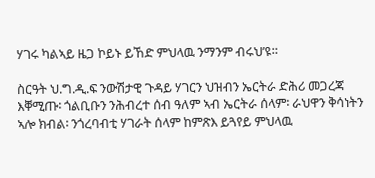ሃገሩ ካልኣይ ዜጋ ኮይኑ ይኸድ ምህላዉ ንማንም ብሩህ’ዩ።

ስርዓት ህ.ግ.ዲ.ፍ ንውሽታዊ ጉዳይ ሃገርን ህዝብን ኤርትራ ድሕሪ መጋረጃ እቐሚጡ፡ ጎልቢቡን ንሕብረተ ሰብ ዓለም ኣብ ኤርትራ ሰላም፡ ራህዋን ቅሳነትን ኣሎ ክብል፡ ንጎረባብቲ ሃገራት ሰላም ከምጽእ ይጓየይ ምህላዉ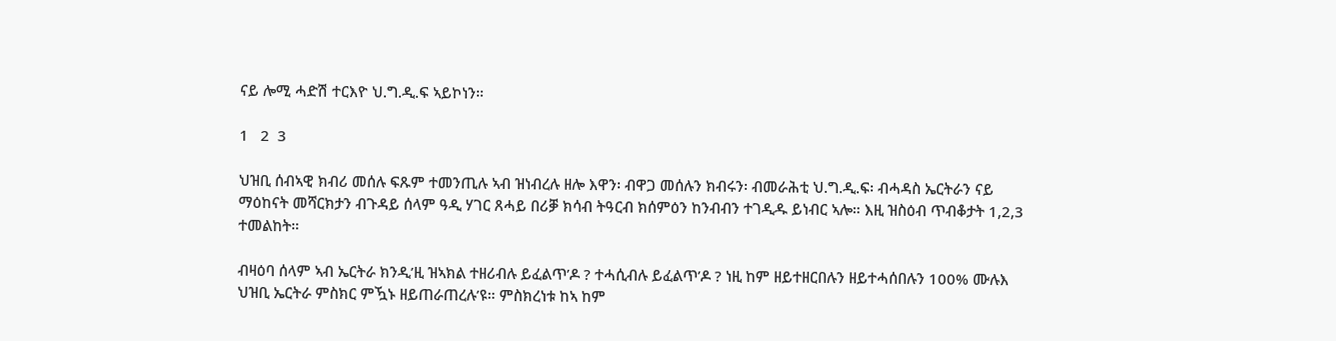ናይ ሎሚ ሓድሽ ተርእዮ ህ.ግ.ዲ.ፍ ኣይኮነን።

1   2  3

ህዝቢ ሰብኣዊ ክብሪ መሰሉ ፍጹም ተመንጢሉ ኣብ ዝነብረሉ ዘሎ እዋን፡ ብዋጋ መሰሉን ክብሩን፡ ብመራሕቲ ህ.ግ.ዲ.ፍ፡ ብሓዳስ ኤርትራን ናይ ማዕከናት መሻርክታን ብጉዳይ ሰላም ዓዲ ሃገር ጸሓይ በሪቓ ክሳብ ትዓርብ ክሰምዕን ከንብብን ተገዲዱ ይነብር ኣሎ። እዚ ዝስዕብ ጥብቆታት 1,2,3 ተመልከት።

ብዛዕባ ሰላም ኣብ ኤርትራ ክንዲ’ዚ ዝኣክል ተዘሪብሉ ይፈልጥ’ዶ ? ተሓሲብሉ ይፈልጥ’ዶ ? ነዚ ከም ዘይተዘርበሉን ዘይተሓሰበሉን 100% ሙሉእ ህዝቢ ኤርትራ ምስክር ምዃኑ ዘይጠራጠረሉ’ዩ። ምስክረነቱ ከኣ ከም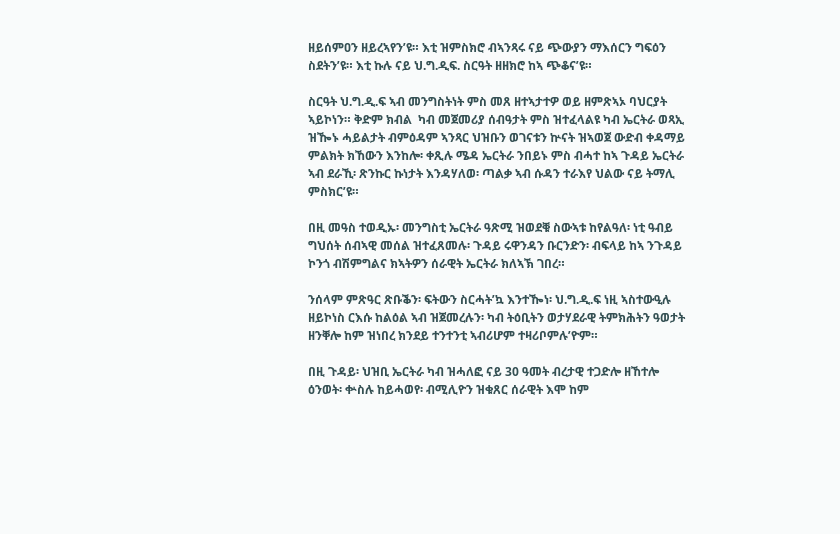ዘይሰምዐን ዘይረኣየን’ዩ። እቲ ዝምስክሮ ብኣንጻሩ ናይ ጭውያን ማእሰርን ግፍዕን ስደትን’ዩ። እቲ ኩሉ ናይ ህ.ግ.ዲፍ. ስርዓት ዘዘክሮ ከኣ ጭቆና’ዩ።

ስርዓት ህ.ግ.ዲ.ፍ ኣብ መንግስትነት ምስ መጸ ዘተኣታተዎ ወይ ዘምጽኣኦ ባህርያት ኣይኮነን። ቅድም ክብል  ካብ መጀመሪያ ሰብዓታት ምስ ዝተፈላልዩ ካብ ኤርትራ ወጻኢ ዝዀኑ ሓይልታት ብምዕዳም ኣንጻር ህዝቡን ወገናቱን ኵናት ዝኣወጀ ውድብ ቀዳማይ ምልክት ክኸውን እንከሎ፡ ቀጺሉ ሜዳ ኤርትራ ንበይኑ ምስ ብሓተ ከኣ ጉዳይ ኤርትራ ኣብ ደራኺ፡ ጽንኩር ኩነታት እንዳሃለወ፡ ጣልቃ ኣብ ሱዳን ተራእየ ህልው ናይ ትማሊ ምስክር’ዩ።

በዚ መዓስ ተወዲኡ፡ መንግስቲ ኤርትራ ዓጽሚ ዝወደቑ ስውኣቱ ከየልዓለ፡ ነቲ ዓብይ ግህሰት ሰብኣዊ መሰል ዝተፈጸመሉ፡ ጉዳይ ሩዋንዳን ቡርንድን፡ ብፍላይ ከኣ ንጉዳይ ኮንጎ ብሽምግልና ክኣትዎን ሰራዊት ኤርትራ ክለኣኽ ገበረ።

ንሰላም ምጽዓር ጽቡቕን፡ ፍትውን ስርሓት’ኳ እንተዀነ፡ ህ.ግ.ዲ.ፍ ነዚ ኣስተውዒሉ ዘይኮነስ ርእሱ ከልዕል ኣብ ዝጀመረሉን፡ ካብ ትዕቢትን ወታሃደራዊ ትምክሕትን ዓወታት ዘንቐሎ ከም ዝነበረ ክንደይ ተንተንቲ ኣብሪሆም ተዛሪቦምሉ’ዮም።

በዚ ጉዳይ፡ ህዝቢ ኤርትራ ካብ ዝሓለፎ ናይ 30 ዓመት ብረታዊ ተጋድሎ ዘኸተሎ ዕንወት፡ ቍስሉ ከይሓወየ፡ ብሚሊዮን ዝቁጸር ሰራዊት እሞ ከም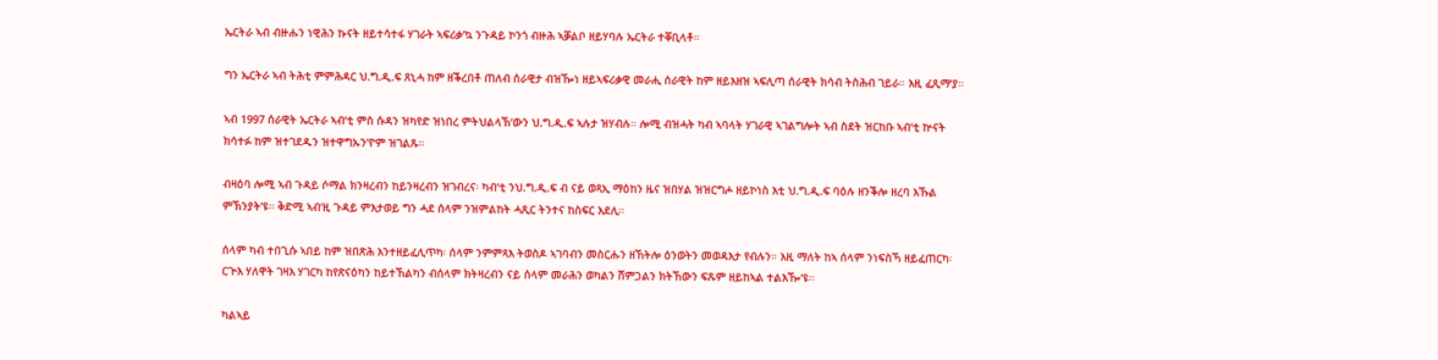ኤርትራ ኣብ ብዙሑን ነዊሕን ኩናት ዘይተሳተፋ ሃገራት ኣፍሪቃ’ኳ ንጉዳይ ኮንጎ ብዙሕ ኣቓልቦ ዘይሃባሉ ኤርትራ ተቐቢላቶ።

ግን ኤርትራ ኣብ ትሕቲ ምምሕዳር ህ.ግ.ዲ.ፍ ጸኒሓ ከም ዘቕረበቶ ጠለብ ሰራዊታ ብዝዀነ ዘይኣፍሪቃዊ መራሒ ሰራዊት ከም ዘይእዘዝ ኣፍሊጣ ሰራዊት ክሳብ ትስሕብ ገይራ። እዚ ፈጺማ’ያ።

ኣብ 1997 ሰራዊት ኤርትራ ኣብ’ቲ ምስ ሱዳን ዝካየድ ዝነበረ ምትህልላኽ’ውን ህ.ግ.ዲ.ፍ ኣሉታ ዝሃብሉ። ሎሚ ብዝሓት ካብ ኣባላት ሃገራዊ ኣገልግሎት ኣብ ስደት ዝርከቡ ኣብ’ቲ ኵናት ክሳተፉ ከም ዝተገደዱን ዝተዋግኡን’ዮም ዝገልጹ።

ብዛዕባ ሎሚ ኣብ ጉዳይ ሶማል ክንዛረብን ከይንዛረብን ዝገብረና፡ ካብ’ቲ ንህ.ግ.ዲ.ፍ ብ ናይ ወጻኢ ማዕከን ዜና ዝበሃል ዝዝርግሖ ዘይኮነስ እቲ ህ.ግ.ዲ.ፍ ባዕሉ ዘንቕሎ ዘረባ እኹል ምኽንያት’ዩ። ቅድሚ ኣብ’ዚ ጉዳይ ምእታወይ ግን ሓደ ሰላም ንዝምልከት ሓጺር ትንተና ከስፍር እደሊ።

ሰላም ካብ ተበጊሱ ኣበይ ከም ዝበጽሕ እንተዘይፈሊጥካ፡ ሰላም ንምምጻእ ትወስዶ ኣገባብን መስርሑን ዘኸትሎ ዕንወትን መወዳእታ የብሉን። እዚ ማለት ከኣ ሰላም ንነፍስኻ ዘይፈጠርካ፡ ርጕእ ሃለዋት ገዛእ ሃገርካ ከየጽናዕካን ከይተኸልካን ብሰላም ክትዛረብን ናይ ሰላም መራሕን ወካልን ሸምጋልን ክትኸውን ፍጹም ዘይከኣል ተልእዀ’ዩ።

ካልኣይ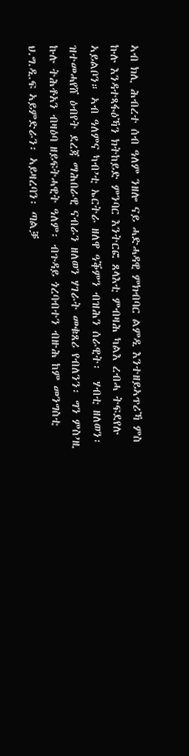ኣብ ክሊ ሕብረተ ሰብ ዓለም ንዘሎ ናይ ሓድሓዳዊ ምክብባር ልምዲ እንተዘይኣጥሪኻ ምስ ኩሉ እንዳተጻፋዕኻን ክትከይድ ምንባር እንትርፎ ጸላእቲ ምብዛሕ ካልእ ረብሓ ትፍደየሉ ኣይልቦን። ኣብ ዓለምና ካብ’ቲ ኤርትራ ዘለዋ ዓቕምን ብዝሕን ሰራዊት፡  ሃብቲ ዘለወን፡ ዝተመሓየሸ ዕብየት ደረጃ ማሕበራዊ ናብራን ዘለወን ሃገራት መቁጸሪ የብለንን፡ ግን ምስ’ዚ ኩሉ ትሕቶአን ብዛዕባ ዘይፍትሓዊት ዓለም፡ ብጉዳይ ጎረባብተን ብዙሕ ከም መንግስቲ ህ.ግ.ዲ.ፍ ኣይምድራን፡ ኣይዛረባን፡ ጣልቓ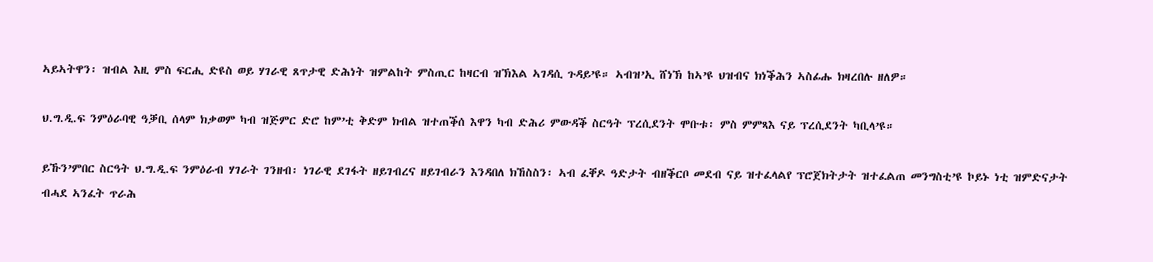ኣይኣትዋን፡ ዝብል እዚ ምስ ፍርሒ ድዩስ ወይ ሃገራዊ ጸጥታዊ ድሕነት ዝምልከት ምስጢር ከዛርብ ዝኽእል ኣገዳሲ ጉዳይ’ዩ። ኣብዝ’ኢ ሸነኽ ከኣ’ዩ ህዝብና ክነቕሕን ኣስፊሑ ክዛረበሉ ዘለዎ።

ህ.ግ.ዲ.ፍ ንምዕራባዊ ዓቓቢ ሰላም ክቃወም ካብ ዝጅምር ድሮ ከም’ቲ ቅድም ክብል ዝተጠቕሰ እዋን ካብ ድሕሪ ምውዳቕ ስርዓት ፕረሲደንት ሞቡቱ፡ ምስ ምምጻእ ናይ ፕረሲደንት ካቢላ’ዩ።

ይኹን’ምበር ስርዓት ህ.ግ.ዲ.ፍ ንምዕራብ ሃገራት ገንዘብ፡ ነገራዊ ደገፋት ዘይገብረና ዘይገብራን እንዳበለ ክኸስስን፡ ኣብ ፈቐዶ ዓድታት ብዘቕርቦ መደብ ናይ ዝተፈላልየ ፕሮጀክትታት ዝተፈልጠ መንግስቲ’ዩ ኮይኑ ነቲ ዝምድናታት ብሓደ ኣንፈት ጥራሕ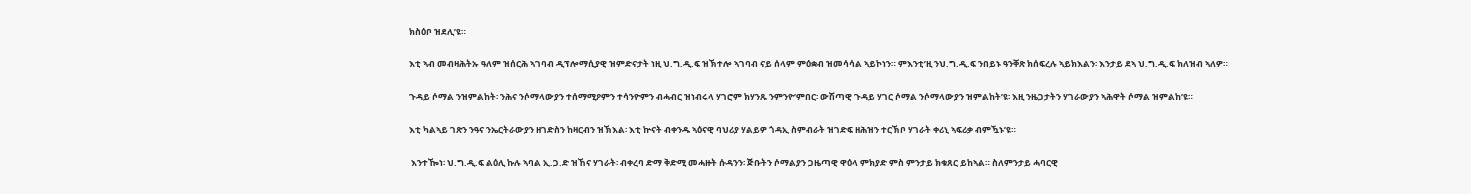ክስዕቦ ዝደሊ’ዩ።

እቲ ኣብ መብዛሕትኡ ዓለም ዝሰርሕ ኣገባብ ዲፕሎማሲያዊ ዝምድናታት ነዚ ህ.ግ.ዲ.ፍ ዝኽተሎ ኣገባብ ናይ ሰላም ምዕቋብ ዝመሳሳል ኣይኮነን። ምእንቲ’ዚ ንህ.ግ.ዲ.ፍ ንበይኑ ዓንቐጽ ክሰፍረሉ ኣይክእልን፡ እንታይ ደኣ ህ.ግ.ዲ.ፍ ክለዝብ ኣለዎ።

ጉዳይ ሶማል ንዝምልከት፡ ንሕና ንሶማላውያን ተሰማሚዖምን ተሳንዮምን ብሓብር ዝነብሩላ ሃገሮም ክሃንጹ ንምንዮ’ምበር፡ ውሽጣዊ ጉዳይ ሃገር ሶማል ንሶማላውያን ዝምልከት’ዩ፡ እዚ ንዜጋታትን ሃገራውያን ኣሕዋት ሶማል ዝምልከ’ዩ።

እቲ ካልኣይ ገጽን ንዓና ንኤርትራውያን ዘገድስን ከዛርብን ዝኽእል፡ እቲ ኵናት ብቀንዱ ኣዕናዊ ባህሪያ ሃልይዎ ጎዳኢ ስምብራት ዝገድፍ ዘሕዝን ተርኽቦ ሃገራት ቀሪኒ ኣፍሪቃ ብምዃኑ’ዩ።

 እንተዀነ፡ ህ.ግ.ዲ.ፍ ልዕሊ ኩሉ ኣባል ኢ.ጋ.ድ ዝኸና ሃገራት፡ ብቀረባ ድማ ቅድሚ መሓዙት ሱዳንን፡ ጅቡትን ሶማልያን ጋዜጣዊ ዋዕላ ምክያድ ምስ ምንታይ ክቁጸር ይከኣል። ስለምንታይ ሓባርዊ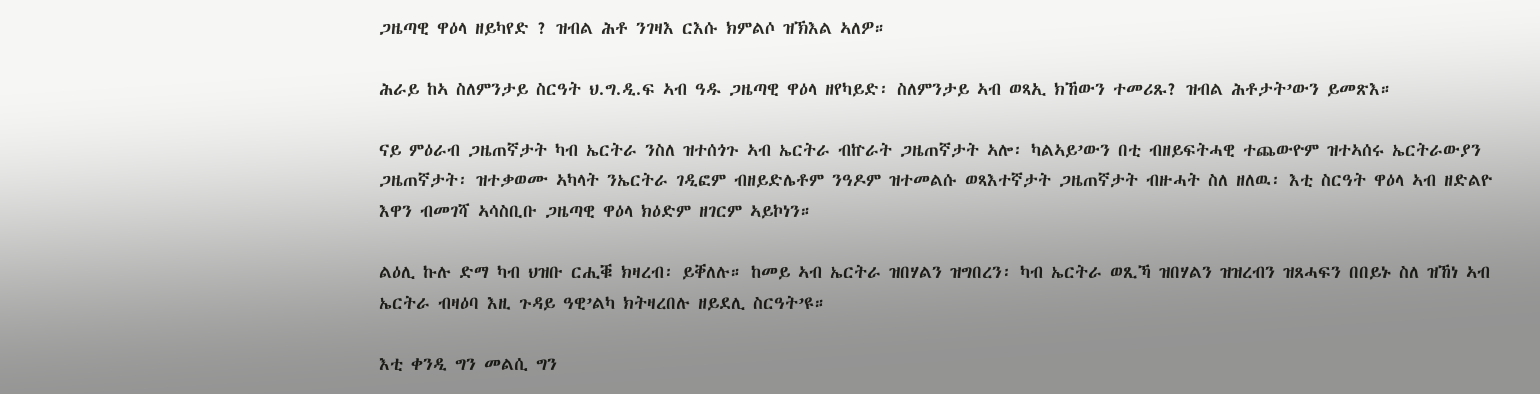ጋዜጣዊ ዋዕላ ዘይካየድ ? ዝብል ሕቶ ንገዛእ ርእሱ ክምልሶ ዝኽእል ኣለዎ።

ሕራይ ከኣ ስለምንታይ ስርዓት ህ.ግ.ዲ.ፍ ኣብ ዓዱ ጋዜጣዊ ዋዕላ ዘየካይድ፡ ስለምንታይ ኣብ ወጻኢ ክኸውን ተመሪጹ? ዝብል ሕቶታት’ውን ይመጽእ።

ናይ ምዕራብ ጋዜጠኛታት ካብ ኤርትራ ንስለ ዝተሰጎጉ ኣብ ኤርትራ ብኵራት ጋዜጠኛታት ኣሎ፡ ካልኣይ’ውን በቲ ብዘይፍትሓዊ ተጨውዮም ዝተኣሰሩ ኤርትራውያን ጋዜጠኛታት፡ ዝተቃወሙ ኣካላት ንኤርትራ ገዲፎም ብዘይድሌቶም ንዓዶም ዝተመልሱ ወጻእተኛታት ጋዜጠኛታት ብዙሓት ስለ ዘለዉ፡ እቲ ስርዓት ዋዕላ ኣብ ዘድልዮ እዋን ብመገሻ ኣሳስቢቡ ጋዜጣዊ ዋዕላ ክዕድም ዘገርም ኣይኮነን።

ልዕሊ ኩሉ ድማ ካብ ህዝቡ ርሒቑ ክዛረብ፡ ይቐለሉ። ከመይ ኣብ ኤርትራ ዝበሃልን ዝግበረን፡ ካብ ኤርትራ ወጺኻ ዝበሃልን ዝዝረብን ዝጸሓፍን በበይኑ ስለ ዝኸነ ኣብ ኤርትራ ብዛዕባ እዚ ጉዳይ ዓዊ’ልካ ክትዛረበሉ ዘይደሊ ስርዓት’ዩ።

እቲ ቀንዲ ግን መልሲ ግን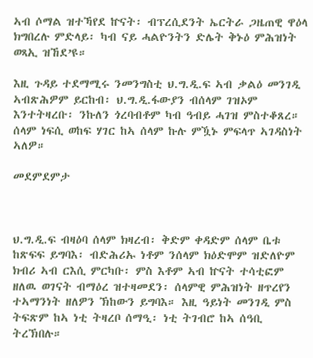ኣብ ሶማል ዝተኻየደ ኵናት፡ ብፕረሲደንት ኤርትራ ጋዜጠዊ ዋዕላ ክግበረሉ ምድላይ፡ ካብ ናይ ሓልዮንትን ድሌት ቅኑዕ ምሕዝነት ወጻኢ ዝኸደ’ዩ።

እዚ ጉዳይ ተደማሚሩ ንመንግስቲ ህ.ግ.ዲ.ፍ ኣብ ቃልዕ መንገዲ ኣብጽሕዎም ይርከብ፡ ህ.ግ.ዲ.ፋውያን ብሰላም ገዝኦም እንተትዛረቡ፡ ንኩለን ጎረባብቶም ካብ ዓብይ ሓገዝ ምስተቆጸረ። ሰላም ነፍሲ ወከፍ ሃገር ከኣ ሰላም ኩሉ ምዃኑ ምፍላጥ ኣገዳስነት ኣለዎ።

መደምደምታ



ህ.ግ.ዲ.ፍ ብዛዕባ ሰላም ክዛረብ፡ ቅድም ቀዳድም ሰላም ቤቱ ከጽፍፍ ይግባእ፡ ብድሕሪኡ ነቶም ንሰላም ክዕድሞም ዝድለዮም ክብሪ ኣብ ርእሲ ምርካቡ፡ ምስ እቶም ኣብ ኵናት ተሳቲፎም ዘለዉ ወገናት ብማዕረ ዝተዛመደን፡ ሰላምዊ ምሕዝነት ዘጥረየን ተኣማንነት ዘለዎን ኽከውን ይግባእ። እዚ ዓይነት መንገዲ ምስ ትፍጽም ከኣ ነቲ ትዛረቦ ሰማዒ፡ ነቲ ትገብሮ ከኣ ሰዓቢ ትረኽበሉ።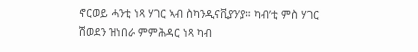ኖርወይ ሓንቲ ነጻ ሃገር ኣብ ስካንዲናቪያን’ያ። ካብ’ቲ ምስ ሃገር ሽወደን ዝነበራ ምምሕዳር ነጻ ካብ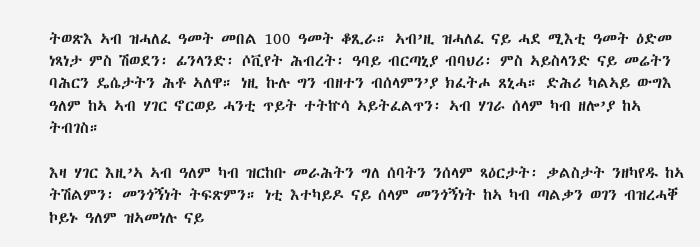ትወጽእ ኣብ ዝሓለፈ ዓመት መበል 100 ዓመት ቆጺራ። ኣብ’ዚ ዝሓለፈ ናይ ሓደ ሚእቲ ዓመት ዕድመ ነጻነታ ምስ ሽወደን፡ ፊንላንድ፡ ሶቪየት ሕብረት፡ ዓባይ ብርጣኒያ ብባህሪ፡ ምስ ኣይስላንድ ናይ መሬትን ባሕርን ዴሴታትን ሕቶ ኣለዋ። ነዚ ኩሉ ግን ብዘተን ብሰላምን’ያ ክፈትሖ ጸኒሓ። ድሕሪ ካልኣይ ውግእ ዓለም ከኣ ኣብ ሃገር ኖርወይ ሓንቲ ጥይት ተትኵሳ ኣይትፈልጥን፡ ኣብ ሃገራ ሰላም ካብ ዘሎ’ያ ከኣ ትብገስ።

እዛ ሃገር እዚ’ኣ ኣብ ዓለም ካብ ዝርከቡ መራሕትን ግለ ሰባትን ንሰላም ጻዕርታት፡ ቃልስታት ንዘካየዱ ከኣ ትሽልምን፡ መንጎኝነት ትፍጽምን። ነቲ እተካይዶ ናይ ሰላም መንጎኝነት ከኣ ካብ ጣልቃን ወገን ብዝረሓቐ ኮይኑ ዓለም ዝኣመነሉ ናይ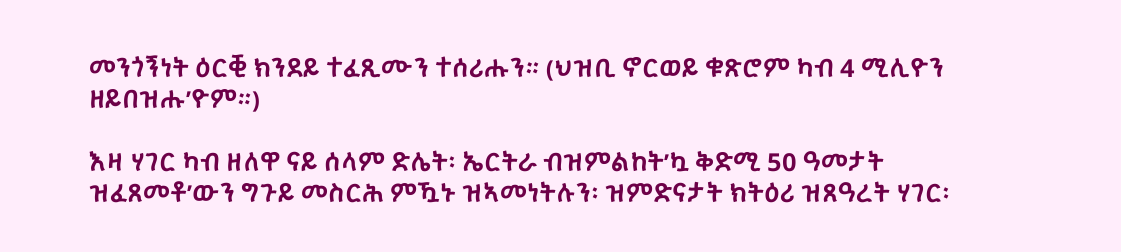መንጎኝነት ዕርቒ ክንደይ ተፈጺሙን ተሰሪሑን። (ህዝቢ ኖርወይ ቁጽሮም ካብ 4 ሚሊዮን ዘይበዝሑ’ዮም።)

እዛ ሃገር ካብ ዘለዋ ናይ ሰላም ድሌት፡ ኤርትራ ብዝምልከት’ኳ ቅድሚ 50 ዓመታት ዝፈጸመቶ’ውን ግጉይ መስርሕ ምዃኑ ዝኣመነትሉን፡ ዝምድናታት ክትዕሪ ዝጸዓረት ሃገር፡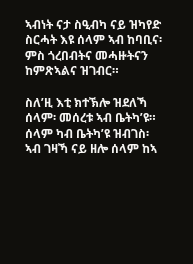ኣብነት ናታ ስዒብካ ናይ ዝካየድ ስርሓት እዩ ሰላም ኣብ ከባቢና፡ ምስ ጎረበብትና መሓዙትናን ከምጽኣልና ዝገብር።

ስለ’ዚ እቲ ክተኽሎ ዝደለኻ ሰላም፡ መሰረቱ ኣብ ቤትካ’ዩ። ሰላም ካብ ቤትካ’ዩ ዝብገስ፡ ኣብ ገዛኻ ናይ ዘሎ ሰላም ከኣ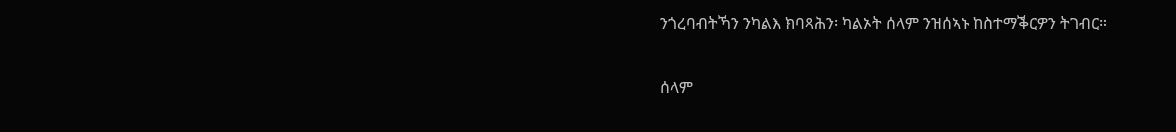ንጎረባብትኻን ንካልእ ክባጻሕን፡ ካልኦት ሰላም ንዝሰኣኑ ከስተማቕርዎን ትገብር።

ሰላም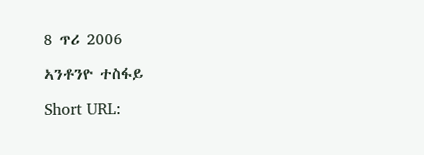8 ጥሪ 2006

ኣንቶንዮ ተስፋይ

Short URL: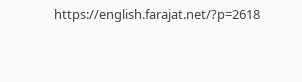https://english.farajat.net/?p=2618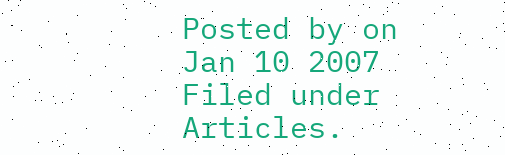Posted by on Jan 10 2007 Filed under Articles.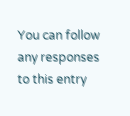You can follow any responses to this entry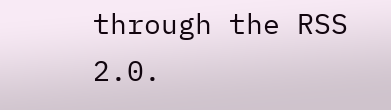through the RSS 2.0.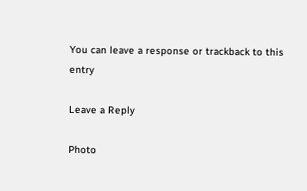You can leave a response or trackback to this entry

Leave a Reply

Photo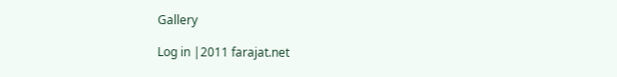Gallery

Log in |2011 farajat.net